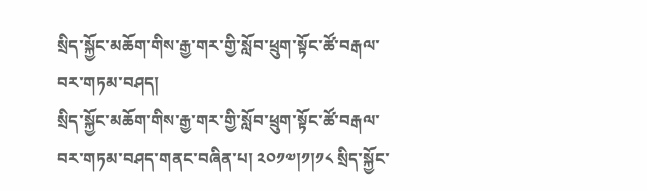སྲིད་སྐྱོང་མཆོག་གིས་རྒྱ་གར་གྱི་སློབ་ཕྲུག་སྟོང་ཚོ་བརྒལ་བར་གཏམ་བཤད།
སྲིད་སྐྱོང་མཆོག་གིས་རྒྱ་གར་གྱི་སློབ་ཕྲུག་སྟོང་ཚོ་བརྒལ་བར་གཏམ་བཤད་གནང་བཞིན་པ། ༢༠༡༧།༡།༡༨ སྲིད་སྐྱོང་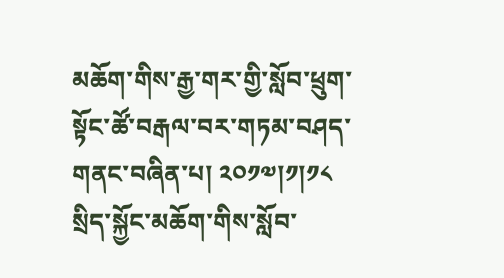མཆོག་གིས་རྒྱ་གར་གྱི་སློབ་ཕྲུག་སྟོང་ཚོ་བརྒལ་བར་གཏམ་བཤད་གནང་བཞིན་པ། ༢༠༡༧།༡།༡༨
སྲིད་སྐྱོང་མཆོག་གིས་སློབ་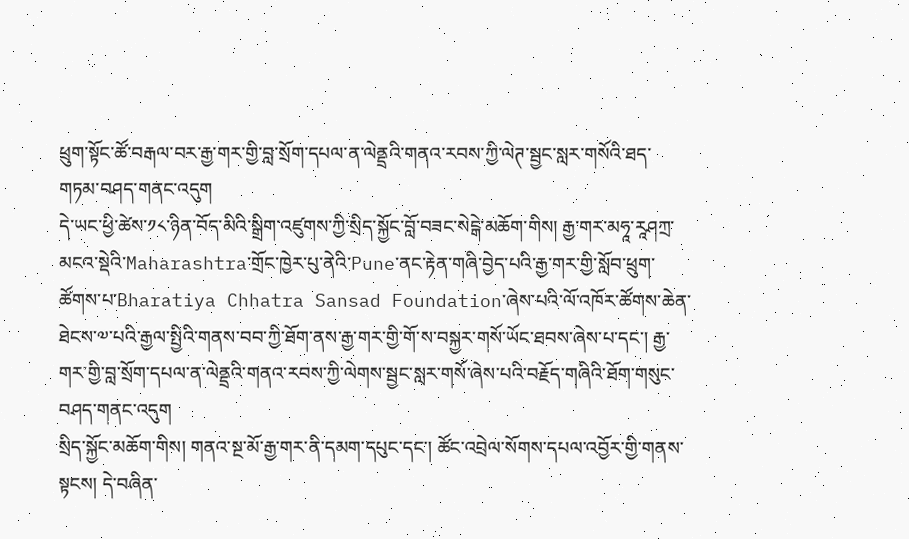ཕྲུག་སྟོང་ཚོ་བརྒལ་བར་རྒྱ་གར་གྱི་བླ་སྲོག་དཔལ་ན་ལེནྡྲའི་གནའ་རབས་ཀྱི་ལེཊ་སྦྱང་སླར་གསོའི་ཐད་གཏམ་བཤད་གནང་འདུག
དེ་ཡང་ཕྱི་ཚེས་༡༨་ཉིན་བོད་མིའི་སྒྲིག་འཛུགས་ཀྱི་སྲིད་སྐྱོང་བློ་བཟང་སེངྒེ་མཆོག་གིས། རྒྱ་གར་མཧཱ་རཱཤཀྲ་མངའ་སྡེའི་Maharashtra་གྲོང་ཁྱེར་པུ་ནེའི་Pune་ནང་རྟེན་གཞི་བྱེད་པའི་རྒྱ་གར་གྱི་སློབ་ཕྲུག་ཚོགས་པ་Bharatiya Chhatra Sansad Foundation་ཞེས་པའི་ལོ་འཁོར་ཚོགས་ཆེན་ཐེངས་༧་པའི་རྒྱལ་སྤྱིའི་གནས་བབ་ཀྱི་ཐོག་ནས་རྒྱ་གར་གྱི་གོ་ས་བསྐྱར་གསོ་ཡོང་ཐབས་ཞེས་པ་དང་། རྒྱ་གར་གྱི་བླ་སྲོག་དཔལ་ན་ལེནྡྲའི་གནའ་རབས་ཀྱི་ལེགས་སྦྱང་སླར་གསོ་ཞེས་པའི་བརྗོད་གཞིའི་ཐོག་གསུང་བཤད་གནང་འདུག
སྲིད་སྐྱོང་མཆོག་གིས། གནའ་སྔ་མོ་རྒྱ་གར་ནི་དམག་དཔུང་དང་། ཚོང་འབྲེལ་སོགས་དཔལ་འབྱོར་གྱི་གནས་སྟངས། དེ་བཞིན་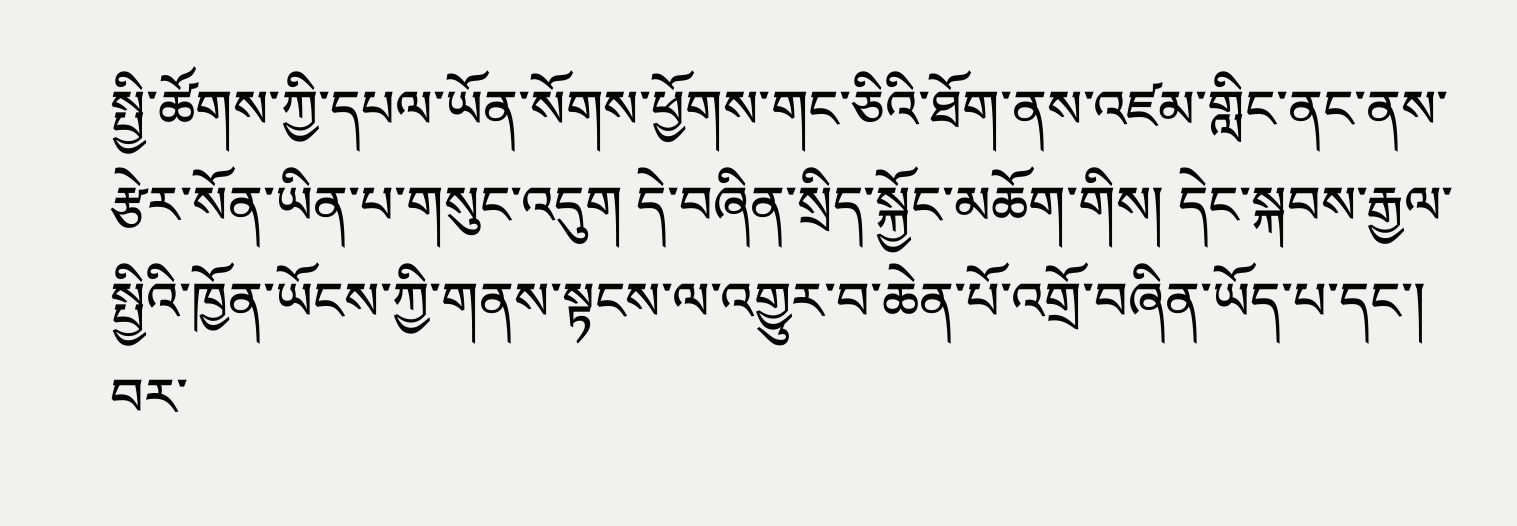སྤྱི་ཚོགས་ཀྱི་དཔལ་ཡོན་སོགས་ཕྱོགས་གང་ཅིའི་ཐོག་ནས་འཛམ་གླིང་ནང་ནས་རྩེར་སོན་ཡིན་པ་གསུང་འདུག དེ་བཞིན་སྲིད་སྐྱོང་མཆོག་གིས། དེང་སྐབས་རྒྱལ་སྤྱིའི་ཁྱོན་ཡོངས་ཀྱི་གནས་སྟངས་ལ་འགྱུར་བ་ཆེན་པོ་འགྲོ་བཞིན་ཡོད་པ་དང་།
བར་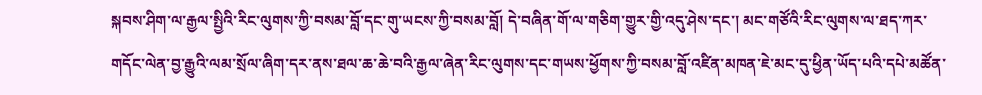སྐབས་ཤིག་ལ་རྒྱལ་སྤྱིའི་རིང་ལུགས་ཀྱི་བསམ་བློ་དང་གུ་ཡངས་ཀྱི་བསམ་བློ། དེ་བཞིན་གོ་ལ་གཅིག་གྱུར་གྱི་འདུ་ཤེས་དང་། མང་གཙོའི་རིང་ལུགས་ལ་ཐད་ཀར་གདོང་ལེན་བྱ་རྒྱུའི་ལམ་སྲོལ་ཞིག་དར་ནས་ཐལ་ཆ་ཆེ་བའི་རྒྱལ་ཞེན་རིང་ལུགས་དང་གཡས་ཕྱོགས་ཀྱི་བསམ་བློ་འཛིན་མཁན་ཇེ་མང་དུ་ཕྱིན་ཡོད་པའི་དཔེ་མཚོན་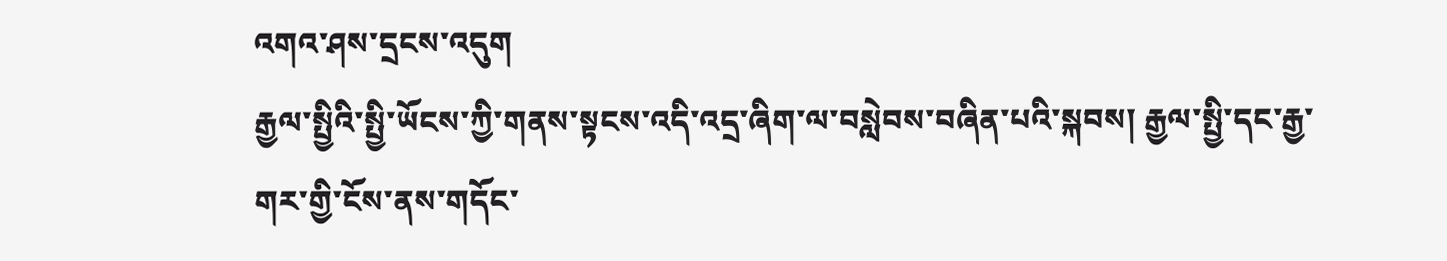འགའ་ཤས་དྲངས་འདུག
རྒྱལ་སྤྱིའི་སྤྱི་ཡོངས་ཀྱི་གནས་སྟངས་འདི་འདྲ་ཞིག་ལ་བསླེབས་བཞིན་པའི་སྐབས། རྒྱལ་སྤྱི་དང་རྒྱ་གར་གྱི་ངོས་ནས་གདོང་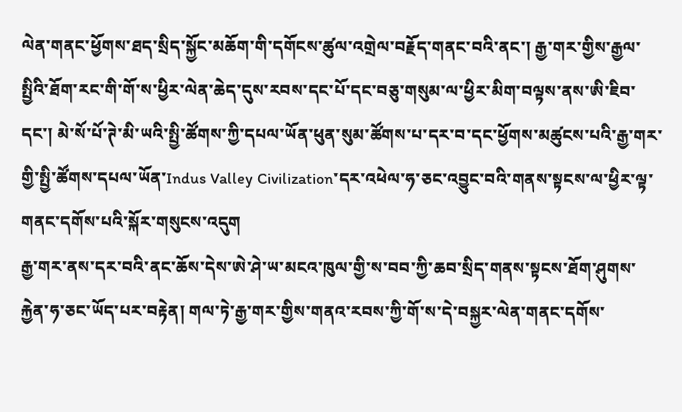ལེན་གནང་ཕྱོགས་ཐད་སྲིད་སྐྱོང་མཆོག་གི་དགོངས་ཚུལ་འགྲེལ་བརྗོད་གནང་བའི་ནང་། རྒྱ་གར་གྱིས་རྒྱལ་སྤྱིའི་ཐོག་རང་གི་གོ་ས་ཕྱིར་ལེན་ཆེད་དུས་རབས་དང་པོ་དང་བཅུ་གསུམ་ལ་ཕྱིར་མིག་བལྟས་ནས་ཨི་ཇིབ་དང་། མེ་སོ་པོ་ཊེ་མི་ཡའི་སྤྱི་ཚོགས་ཀྱི་དཔལ་ཡོན་ཕུན་སུམ་ཚོགས་པ་དར་བ་དང་ཕྱོགས་མཚུངས་པའི་རྒྱ་གར་གྱི་སྤྱི་ཚོགས་དཔལ་ཡོན་Indus Valley Civilization་དར་འཕེལ་ཧ་ཅང་འབྱུང་བའི་གནས་སྟངས་ལ་ཕྱིར་ལྟ་གནང་དགོས་པའི་སྐོར་གསུངས་འདུག
རྒྱ་གར་ནས་དར་བའི་ནང་ཆོས་དེས་ཨེ་ཤེ་ཡ་མངའ་ཁུལ་གྱི་ས་བབ་ཀྱི་ཆབ་སྲིད་གནས་སྟངས་ཐོག་ཤུགས་རྐྱེན་ཧ་ཅང་ཡོད་པར་བརྟེན། གལ་ཏེ་རྒྱ་གར་གྱིས་གནའ་རབས་ཀྱི་གོ་ས་དེ་བསྐྱར་ལེན་གནང་དགོས་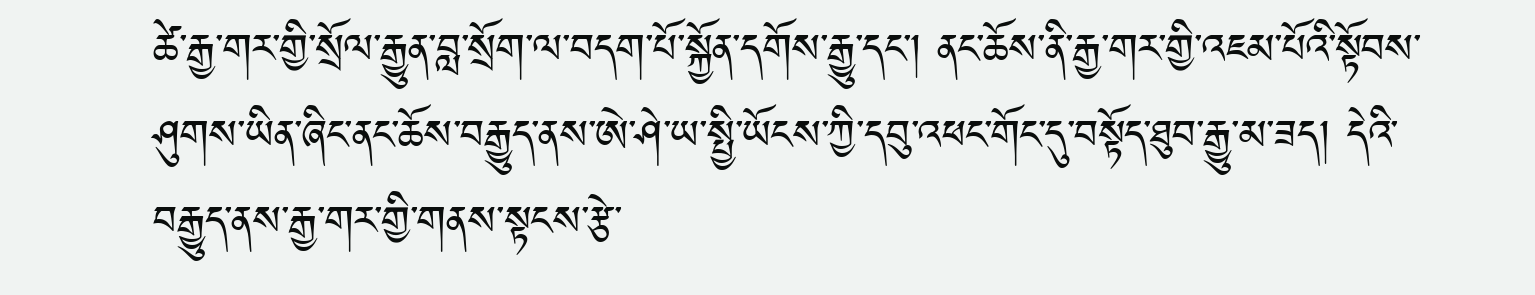ཚེ་རྒྱ་གར་གྱི་སྲོལ་རྒྱུན་བླ་སྲོག་ལ་བདག་པོ་སྐྱོན་དགོས་རྒྱུ་དང་། ནང་ཆོས་ནི་རྒྱ་གར་གྱི་འཇམ་པོའི་སྟོབས་ཤུགས་ཡིན་ཞིང་ནང་ཆོས་བརྒྱུད་ནས་ཨེ་ཤེ་ཡ་སྤྱི་ཡོངས་ཀྱི་དབུ་འཕང་གོང་དུ་བསྟོད་ཐུབ་རྒྱུ་མ་ཟད། དེའི་བརྒྱུད་ནས་རྒྱ་གར་གྱི་གནས་སྟངས་རྩེ་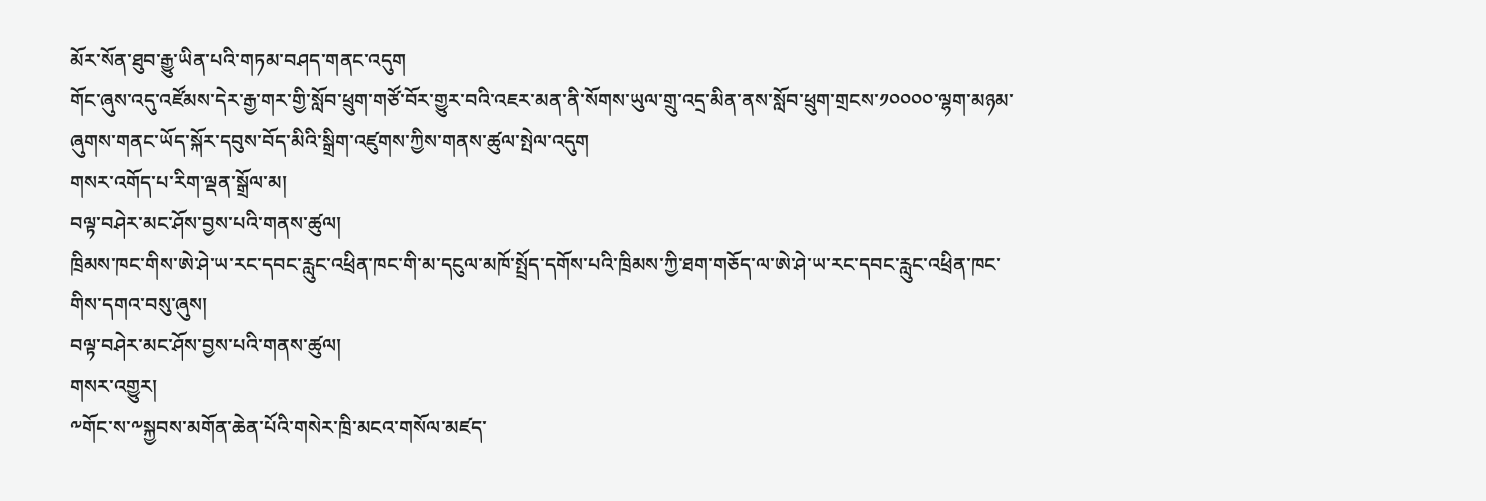མོར་སོན་ཐུབ་རྒྱུ་ཡིན་པའི་གཏམ་བཤད་གནང་འདུག
གོང་ཞུས་འདུ་འཛོམས་དེར་རྒྱ་གར་གྱི་སློབ་ཕྲུག་གཙོ་བོར་གྱུར་བའི་འཇར་མན་ནི་སོགས་ཡུལ་གྲུ་འདྲ་མིན་ནས་སློབ་ཕྲུག་གྲངས་༡༠༠༠༠་ལྷག་མཉམ་ཞུགས་གནང་ཡོད་སྐོར་དབུས་བོད་མིའི་སྒྲིག་འཛུགས་ཀྱིས་གནས་ཚུལ་སྤེལ་འདུག
གསར་འགོད་པ་རིག་ལྡན་སྒྲོལ་མ།
བལྟ་བཤེར་མང་ཤོས་བྱས་པའི་གནས་ཚུལ།
ཁྲིམས་ཁང་གིས་ཨེ་ཤེ་ཡ་རང་དབང་རླུང་འཕྲིན་ཁང་གི་མ་དངུལ་མཁོ་སྤྲོད་དགོས་པའི་ཁྲིམས་ཀྱི་ཐག་གཅོད་ལ་ཨེ་ཤེ་ཡ་རང་དབང་རླུང་འཕྲིན་ཁང་གིས་དགའ་བསུ་ཞུས།
བལྟ་བཤེར་མང་ཤོས་བྱས་པའི་གནས་ཚུལ།
གསར་འགྱུར།
༸གོང་ས་༸སྐྱབས་མགོན་ཆེན་པོའི་གསེར་ཁྲི་མངའ་གསོལ་མཛད་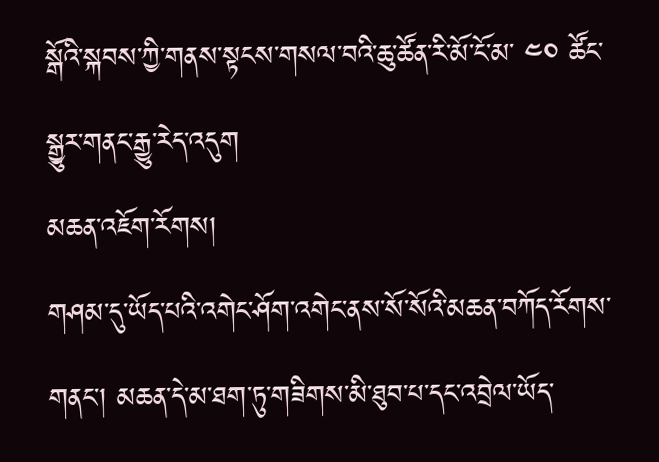སྒོའི་སྐབས་ཀྱི་གནས་སྟངས་གསལ་བའི་ཆུ་ཚོན་རི་མོ་ངོ་མ་ ༤༠ ཚོང་སྒྱུར་གནང་རྒྱུ་རེད་འདུག
མཆན་འཇོག་རོགས།
གཤམ་དུ་ཡོད་པའི་འགེང་ཤོག་འགེང་ནས་སོ་སོའི་མཆན་བཀོད་རོགས་གནང་། མཆན་དེ་མ་ཐག་ཏུ་གཟིགས་མི་ཐུབ་པ་དང་འབྲེལ་ཡོད་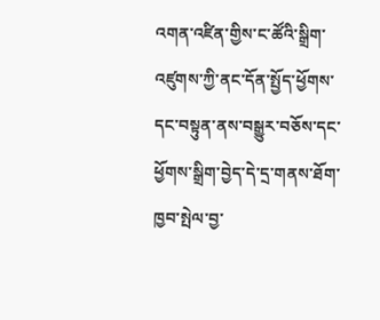འགན་འཛིན་གྱིས་ང་ཚོའི་སྒྲིག་འཛུགས་ཀྱི་ནང་དོན་སྤྱོད་ཕྱོགས་དང་བསྟུན་ནས་བསྒྱུར་བཅོས་དང་ཕྱོགས་སྒྲིག་བྱེད་དེ་དྲ་གནས་ཐོག་ཁྱབ་སྤེལ་བྱ་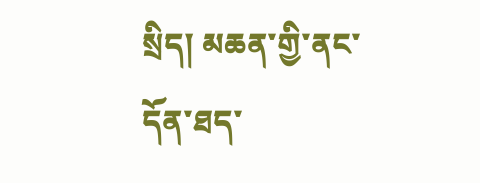སྲིད། མཆན་གྱི་ནང་དོན་ཐད་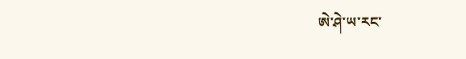ཨེ་ཤེ་ཡ་རང་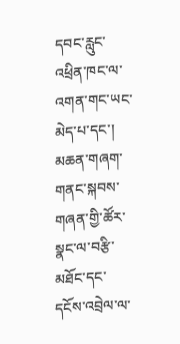དབང་རླུང་འཕྲིན་ཁང་ལ་འགན་གང་ཡང་མེད་པ་དང་། མཆན་གཞག་གནང་སྐབས་གཞན་གྱི་ཚོར་སྣང་ལ་བརྩི་མཐོང་དང་དངོས་འབྲེལ་ལ་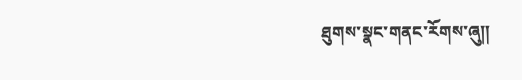ཐུགས་སྣང་གནང་རོགས་ཞུ༎